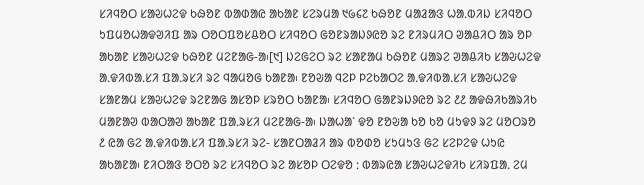ᱥᱤᱧᱚᱛ ᱥᱟᱶᱦᱮᱫ ᱠᱷᱚᱱ ᱵᱟᱰᱟᱭ ᱟᱠᱟᱱ ᱥᱮᱨᱢᱟ ᱑᱙᱔᱗ ᱠᱷᱚᱱ ᱢᱟᱲᱟᱝ ᱦᱟᱹᱵᱤᱡ ᱥᱤᱧᱚᱛ ᱩᱯᱢᱚᱦᱟᱫᱣᱤᱯ ᱟᱨ ᱛᱚᱛᱯᱚᱥᱪᱚᱛ ᱥᱤᱧᱚᱛ ᱜᱚᱱᱨᱟᱡᱽᱭᱚ ᱨᱮ ᱱᱤᱨᱢᱤᱛ ᱣᱟᱪᱤᱛ ᱟᱨ ᱚᱞ ᱟᱠᱟᱱ ᱥᱟᱶᱦᱮᱫ ᱠᱷᱚᱱ ᱢᱮᱱᱟᱜ-ᱟ᱾[᱑] ᱡᱮᱜᱮᱛ ᱨᱮ ᱥᱟᱱᱟᱢ ᱠᱷᱚᱱ ᱢᱟᱨᱮ ᱣᱟᱪᱤᱠ ᱥᱟᱶᱦᱮᱫ ᱟᱹᱫᱤᱵᱟᱹᱥᱤ ᱯᱟᱹᱨᱥᱤ ᱨᱮ ᱧᱟᱢᱚᱜ ᱠᱟᱱᱟ᱾ ᱱᱚᱶᱟ ᱧᱮᱞ ᱞᱮᱠᱟᱛᱮ ᱟᱹᱫᱤᱵᱟᱹᱥᱤ ᱥᱟᱶᱦᱮᱫ ᱥᱟᱱᱟᱢ ᱥᱟᱶᱦᱮᱫ ᱨᱮᱱᱟᱜ ᱟᱥᱚᱞ ᱥᱨᱚᱛ ᱠᱟᱱᱟ᱾ ᱥᱤᱧᱚᱛ ᱜᱟᱱᱨᱡᱽᱭᱚ ᱨᱮ ᱒᱒ ᱟᱫᱷᱤᱠᱟᱨᱤᱠ ᱢᱟᱱᱟᱣ ᱵᱟᱛᱟᱣ ᱟᱠᱟᱱ ᱯᱟᱹᱨᱥᱤ ᱢᱮᱱᱟᱜ-ᱟ᱾ ᱡᱟᱦᱟᱸ ᱫᱚ ᱱᱚᱶᱟ ᱠᱚ ᱠᱚ ᱢᱩᱫᱽ ᱨᱮ ᱢᱚᱛᱨᱚ ᱒ ᱭᱟ ᱜᱮ ᱟᱹᱫᱤᱵᱟᱹᱥᱤ ᱯᱟᱹᱨᱥᱤ ᱨᱮ- ᱥᱟᱱᱛᱟᱲᱤ ᱟᱨ ᱵᱚᱰᱚ ᱥᱩᱢᱩᱝ ᱜᱮ ᱥᱮᱞᱮᱫ ᱦᱩᱭ ᱟᱠᱟᱱᱟ᱾ ᱱᱤᱛᱟᱝ ᱚᱛᱚ ᱨᱮ ᱥᱤᱧᱚᱛ ᱨᱮ ᱟᱥᱚᱞ ᱛᱮᱫᱚ ᱺ ᱵᱟᱨᱭᱟ ᱥᱟᱶᱦᱮᱫᱤᱠ ᱥᱤᱨᱯᱟᱹ ᱮᱢ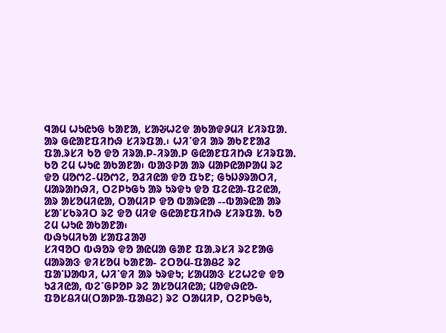ᱧᱟᱢ ᱦᱩᱭᱩᱜ ᱠᱟᱱᱟ, ᱥᱟᱶᱦᱮᱫ ᱟᱠᱟᱫᱽᱢᱤ ᱥᱤᱨᱯᱟᱹ ᱟᱨ ᱜᱭᱟᱱᱯᱤᱴᱷ ᱥᱤᱨᱯᱟᱹ᱾ ᱦᱤᱸᱫᱤ ᱟᱨ ᱟᱠᱱᱱᱟᱲ ᱯᱟᱹᱨᱥᱤ ᱠᱚ ᱫᱚ ᱤᱨᱟᱹᱞ-ᱤᱨᱟᱹᱞ ᱜᱭᱟᱱᱯᱤᱴᱷ ᱥᱤᱨᱯᱟᱹ ᱠᱚ ᱮᱢ ᱦᱩᱭ ᱟᱠᱟᱱᱟ᱾ ᱵᱟᱝᱞᱟ ᱟᱨ ᱢᱟᱞᱭᱟᱞᱟᱢ ᱨᱮ ᱫᱚ ᱢᱚᱬᱮ-ᱢᱚᱬᱮ, ᱚᱲᱤᱭᱟ ᱫᱚ ᱯᱩᱱ; ᱜᱩᱡᱽᱨᱟᱛᱤ, ᱢᱟᱨᱟᱴᱷᱤ, ᱛᱮᱞᱩᱜᱩ ᱟᱨ ᱩᱨᱫᱩ ᱫᱚ ᱯᱮᱭᱟ-ᱯᱮᱭᱟ, ᱟᱨ ᱟᱥᱚᱢᱤᱭᱟ, ᱛᱟᱢᱤᱞ ᱫᱚ ᱵᱟᱨᱭᱟ --ᱵᱟᱨᱭᱟ ᱟᱨ ᱥᱟᱸᱥᱠᱨᱤᱛ ᱨᱮ ᱫᱚ ᱢᱤᱫ ᱜᱭᱟᱱᱯᱤᱴᱷ ᱥᱤᱨᱯᱟᱹ ᱠᱚ ᱮᱢ ᱦᱩᱭ ᱟᱠᱟᱱᱟ᱾
ᱵᱷᱩᱢᱤᱠᱟ ᱥᱟᱯᱲᱟᱣ
ᱥᱤᱧᱚᱛ ᱵᱷᱚᱨ ᱫᱚ ᱟᱭᱢᱟ ᱜᱟᱱ ᱯᱟᱹᱨᱥᱤ ᱨᱮᱱᱟᱜ ᱢᱟᱨᱟᱝ ᱫᱤᱥᱚᱢ ᱠᱟᱱᱟ- ᱮᱛᱚᱢ-ᱯᱟᱪᱮ ᱨᱮ ᱯᱟᱸᱡᱟᱵᱤ, ᱦᱤᱸᱫᱤ ᱟᱨ ᱩᱨᱫᱩ; ᱥᱟᱢᱟᱝ ᱥᱮᱦᱮᱫ ᱫᱚ ᱩᱲᱤᱭᱟ, ᱵᱮᱸᱜᱞᱚᱞ ᱨᱮ ᱟᱥᱚᱢᱤᱭᱟ; ᱢᱚᱫᱷᱭᱚ-ᱯᱚᱥᱪᱤᱢ(ᱛᱟᱞᱟ-ᱯᱟᱪᱮ) ᱨᱮ ᱛᱟᱢᱤᱞ, ᱛᱮᱞᱩᱜᱩ,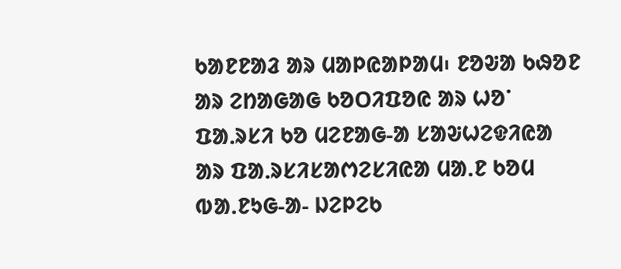ᱠᱟᱱᱱᱟᱲ ᱟᱨ ᱢᱟᱞᱭᱟᱞᱟᱢ᱾ ᱱᱚᱶᱟ ᱠᱷᱚᱱ ᱟᱨ ᱮᱴᱟᱜᱟᱜ ᱠᱚᱛᱤᱯᱚᱭ ᱟᱨ ᱦᱚᱸ ᱯᱟᱹᱨᱥᱤ ᱠᱚ ᱢᱮᱱᱟᱜ-ᱟ ᱥᱟᱶᱦᱮᱫᱤᱭᱟ ᱟᱨ ᱯᱟᱹᱨᱥᱤᱥᱟᱬᱮᱥᱤᱭᱟ ᱢᱟᱹᱱ ᱠᱚᱢ ᱵᱟᱹᱱᱩᱜ-ᱟ- ᱡᱮᱞᱮᱠ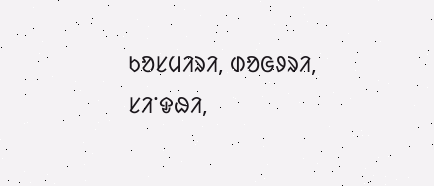ᱠᱚᱥᱢᱤᱨᱤ, ᱰᱚᱜᱽᱨᱤ, ᱥᱤᱸᱫᱷᱤ,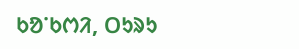ᱠᱚᱸᱠᱬᱤ, ᱛᱩᱨᱩ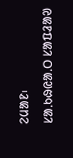ᱮᱢᱟᱱ᱾
ᱥᱟᱹᱠᱷᱭᱟᱹᱛ ᱥᱟᱯᱲᱟᱣ